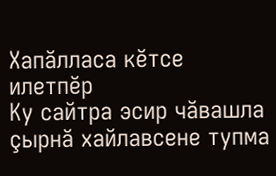Хапăлласа кĕтсе илетпĕр
Ку сайтра эсир чăвашла çырнă хайлавсене тупма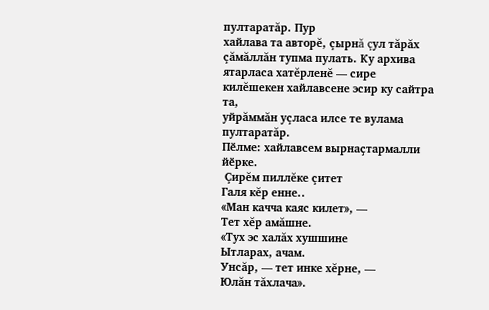пултаратăр. Пур
хайлава та авторĕ, çырнă çул тăрăх çăмăллăн тупма пулать. Ку архива
ятарласа хатĕрленĕ — сире килĕшекен хайлавсене эсир ку сайтра та,
уйрăммăн уçласа илсе те вулама пултаратăр.
Пӗлме: хайлавсем вырнаҫтармалли йӗрке.
 Çирĕм пиллĕке çитет
Галя кĕр енне..
«Ман качча каяс килет», —
Тет хĕр амăшне.
«Тух эс халăх хушшине
Ытларах, ачам.
Унсăр, — тет инке хĕрне, —
Юлăн тăхлача».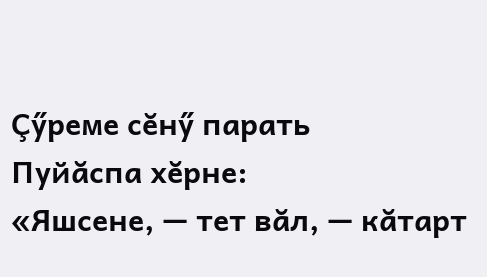Çӳреме сĕнӳ парать
Пуйăспа хĕрне:
«Яшсене, — тет вăл, — кăтарт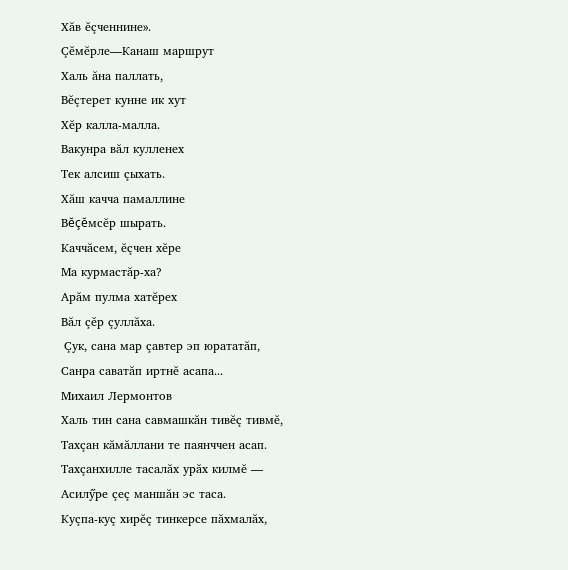Хăв ĕçченнине».
Çĕмĕрле—Канаш маршрут
Халь ăна паллать,
Вĕçтерет кунне ик хут
Хĕр калла-малла.
Вакунра вăл кулленех
Тек алсиш çыхать.
Хăш качча памаллине
Вĕçĕмсĕр шырать.
Каччăсем, ĕçчен хĕре
Ма курмастăр-ха?
Арăм пулма хатĕрех
Вăл çĕр çуллăха.
 Çук, сана мар çавтер эп юрататăп,
Санра саватăп иртнĕ асапа...
Михаил Лермонтов
Халь тин сана савмашкăн тивĕç тивмĕ,
Тахçан кăмăллани те паянччен асап.
Тахçанхилле тасалăх урăх килмĕ —
Асилӳре çеç маншăн эс таса.
Куçпа-куç хирĕç тинкерсе пăхмалăх,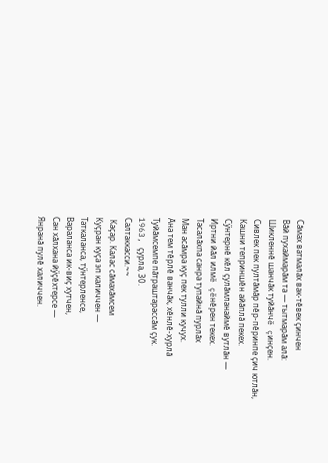Сăмах ватмалăх вак-тĕвек çинчен
Вăй пухаймарăм та — тытмарăм алă:
Шикленнĕ шанчăк туйăнчĕ çинçен.
Сивлек пек пултăмăр пĕр-пĕринпе çич ютлăн,
Кашни теприншĕн айăплă пекех.
Сӳнтернĕ кĕл çулăмланаймĕ вутлăн —
Иртни йăл илмĕ çĕнĕрен текех.
Тасалăхпа санра тупайнă пурлăх
Ман асăмра куç пек тулли кучух.
Ăна тем тĕрлĕ ванчăк, хĕнлĕ-хурлă
Туйăмсемпе пăтраштарассăм çук.
1963, çурла, 30.
Салтаккасси.~~
 Каçар. Калас сăмахăмсем
Куçран куçа эп каличчен —
Таткаланса, тӳнтерленсе,
Вараланса ик-виç хутчен,
Сан хăлхана йӳçĕхтерсе —
Янранă пулĕ халиччен.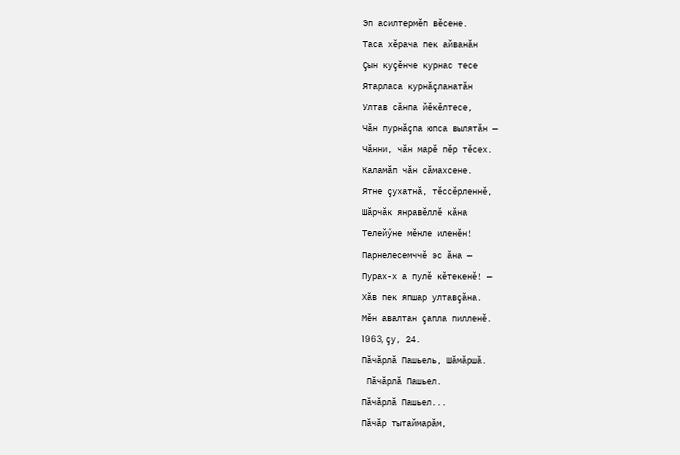Эп асилтермĕп вĕсене.
Таса хĕрача пек айванăн
Çын куçĕнче курнас тесе
Ятарласа курнăçланатăн
Ултав сăнпа йĕкĕлтесе,
Чăн пурнăçпа юпса вылятăн —
Чăнни, чăн марĕ пĕр тĕсех.
Каламăп чăн сăмахсене.
Ятне çухатнă, тĕссĕрленнĕ,
Шăрчăк янравĕллĕ кăна
Телейӳне мĕнле иленĕн!
Парнелесемччĕ эс ăна —
Пурах-х а пулĕ кĕтекенĕ! —
Хăв пек япшар ултавçăна.
Мĕн авалтан çапла пилленĕ.
1963, çу, 24.
Пăчăрлă Пашьель, Шăмăршă.
 Пăчăрлă Пашьел.
Пăчăрлă Пашьел...
Пăчăр тытаймарăм,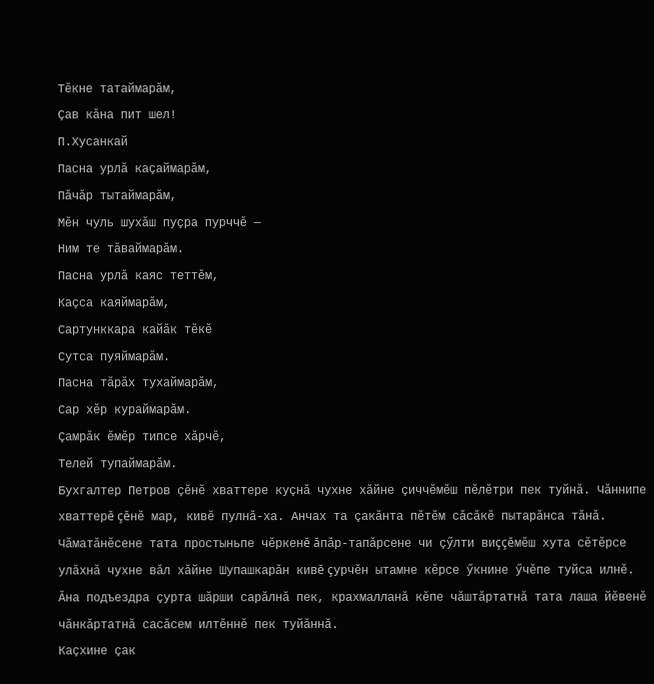Тĕкне татаймарăм,
Çав кăна пит шел!
П.Хусанкай
Пасна урлă каçаймарăм,
Пăчăр тытаймарăм,
Мĕн чуль шухăш пуçра пурччĕ —
Ним те тăваймарăм.
Пасна урлă каяс теттĕм,
Каçса каяймарăм,
Сартунккара кайăк тĕкĕ
Сутса пуяймарăм.
Пасна тăрăх тухаймарăм,
Сар хĕр кураймарăм.
Çамрăк ĕмĕр типсе хăрчĕ,
Телей тупаймарăм.
Бухгалтер Петров çĕнĕ хваттере куçнă чухне хăйне çиччĕмĕш пĕлĕтри пек туйнă. Чăннипе хваттерĕ çĕнĕ мар, кивĕ пулнă-ха. Анчах та çакăнта пĕтĕм сăсăкĕ пытарăнса тăнă.
Чăматăнĕсене тата простыньпе чĕркенĕ ăпăр-тапăрсене чи çӳлти виççĕмĕш хута сĕтĕрсе улăхнă чухне вăл хăйне Шупашкарăн кивĕ çурчĕн ытамне кĕрсе ӳкнине ӳчĕпе туйса илнĕ. Ăна подъездра çурта шăрши сарăлнă пек, крахмалланă кĕпе чăштăртатнă тата лаша йĕвенĕ чăнкăртатнă сасăсем илтĕннĕ пек туйăннă.
Каçхине çак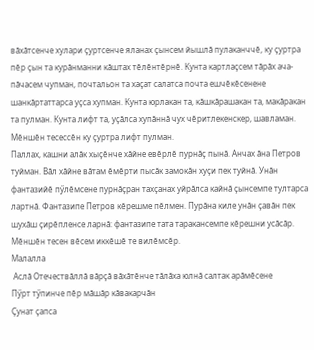вăхăтсенче хулари çуртсенче яланах çынсем йышлă пулаканччĕ, ку çуртра пĕр çын та курăнманни кăштах тĕлĕнтĕрнĕ. Кунта картлаçсем тăрăх ача-пăчасем чупман, почтальон та хаçат салатса почта ешчĕкĕсенене шанкăртаттарса уçса хупман. Кунта юрлакан та, кăшкăрашакан та, макăракан та пулман. Кунта лифт та, уçăлса хупăннă чух чĕритлекенскер, шавламан. Мĕншĕн тесессĕн ку çуртра лифт пулман.
Паллах, кашни алăк хыçĕнче хăйне евĕрлĕ пурнăç пынă. Анчах ăна Петров туйман. Вăл хăйне вăтам ĕмĕрти пысăк замокăн хуçи пек туйнă. Унăн фантазийĕ пӳлĕмсене пурнăçран тахçанах уйрăлса кайнă çынсемпе тултарса лартнă. Фантазипе Петров кĕрешме пĕлмен. Пурăна киле унăн çавăн пек шухăш çирĕпленсе ларнă: фантазипе тата таракансемпе кĕрешни усăсăр. Мĕншĕн тесен вĕсем иккĕшĕ те вилĕмсĕр.
Малалла
 Аслă Отечествăллă вăрçă вăхăтĕнче тăлăха юлнă салтак арăмĕсене
Пӳрт тӳпинче пĕр мăшăр кăвакарчăн
Çунат çапса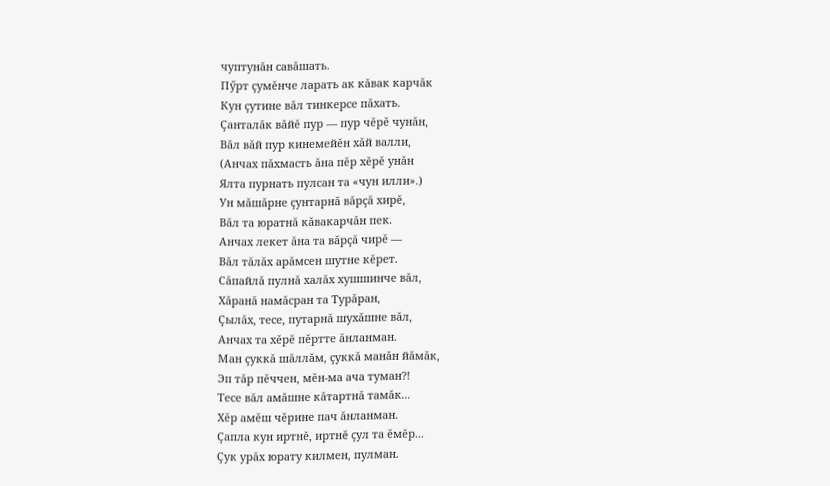чуптунăн савăшать.
Пӳрт çумĕнче ларать ак кăвак карчăк
Кун çутине вăл тинкерсе пăхать.
Çанталăк вăйĕ пур — пур чĕрĕ чунăн,
Вăл вăй пур кинемейĕн хăй валли,
(Анчах пăхмасть ăна пĕр хĕрĕ унăн
Ялта пурнать пулсан та «чун илли».)
Ун мăшăрне çунтарнă вăрçă хирĕ,
Вăл та юратнă кăвакарчăн пек.
Анчах лекет ăна та вăрçă чирĕ —
Вăл тăлăх арăмсен шутне кĕрет.
Сăпайлă пулнă халăх хушшинче вăл,
Хăранă намăсран та Турăран,
Çылăх, тесе, путарнă шухăшне вăл,
Анчах та хĕрĕ пĕртте ăнланман.
Ман çуккă шăллăм, çуккă манăн йăмăк,
Эп тăр пĕччен, мĕн-ма ача туман?!
Тесе вăл амăшне кăтартнă тамăк...
Хĕр амĕш чĕрине пач ăнланман.
Çапла кун иртнĕ, иртнĕ çул та ĕмĕр...
Çук урăх юрату килмен, пулман.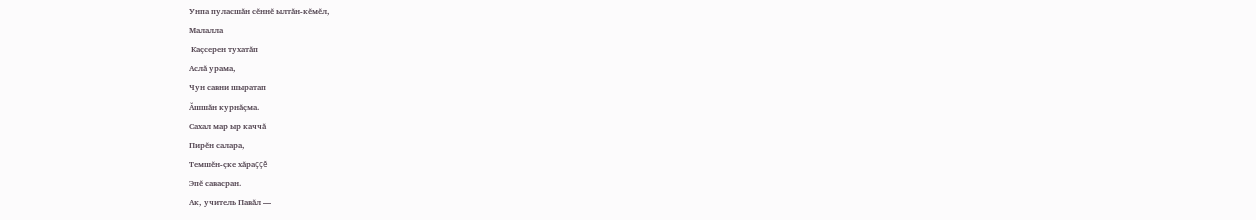Унпа пуласшăн сĕннĕ ылтăн-кĕмĕл,
Малалла
 Каçсерен тухатăп
Аслă урама,
Чун савни шыратап
Ăшшăн курнăçма.
Сахал мар ыр каччă
Пирĕн салара,
Темшĕн-çке хăраççĕ
Эпĕ савасран.
Ак, учитель Павăл —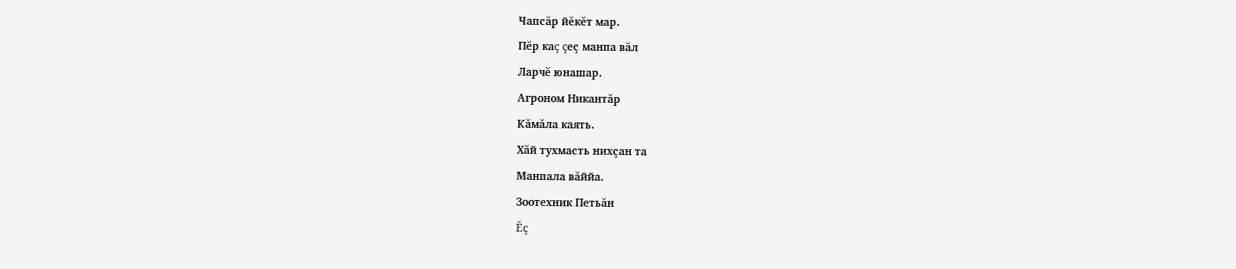Чапсăр йĕкĕт мар.
Пĕр каç çеç манпа вăл
Ларчĕ юнашар.
Агроном Никантăр
Кăмăла каять.
Хăй тухмасть нихçан та
Манпала вăййа.
Зоотехник Петьăн
Ĕç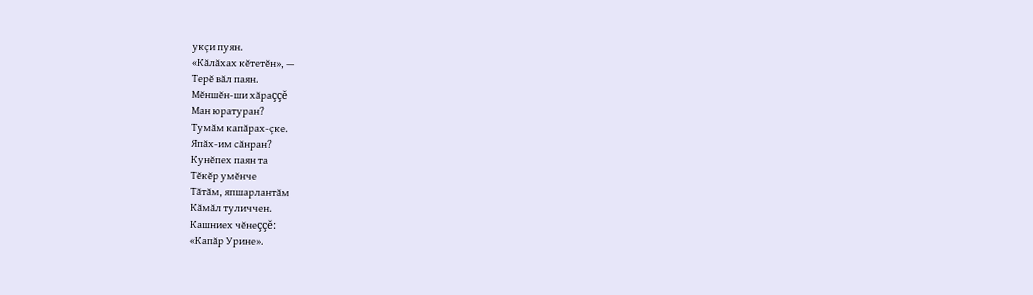укçи пуян.
«Кăлăхах кĕтетĕн», —
Терĕ вăл паян.
Мĕншĕн-ши хăраççĕ
Ман юратуран?
Тумăм капăрах-çке.
Япăх-им сăнран?
Кунĕпех паян та
Тĕкĕр умĕнче
Тăтăм, япшарлантăм
Кăмăл туличчен.
Кашниех чĕнеççĕ:
«Капăр Урине».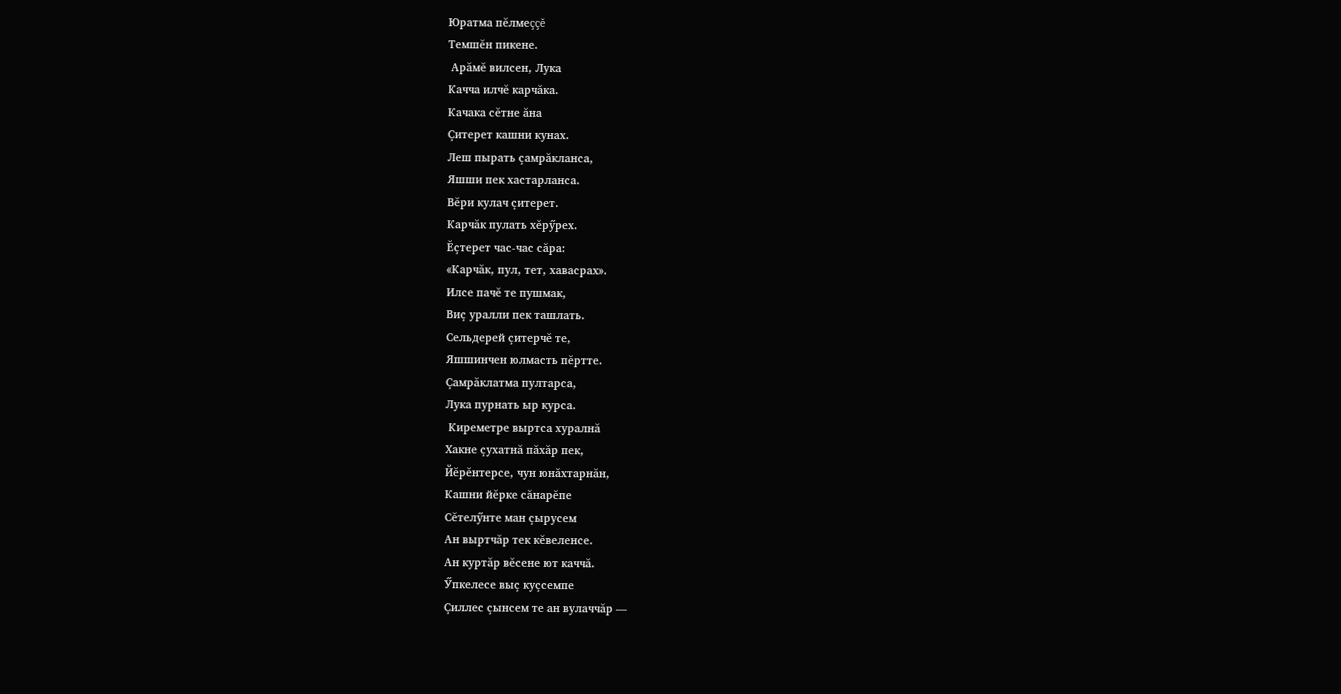Юратма пĕлмеççĕ
Темшĕн пикене.
 Арăмĕ вилсен, Лука
Качча илчĕ карчăка.
Качака сĕтне ăна
Çитерет кашни кунах.
Леш пырать çамрăкланса,
Яшши пек хастарланса.
Вĕри кулач çитерет.
Карчăк пулать хĕрӳрех.
Ĕçтерет час-час сăра:
«Карчăк, пул, тет, хавасрах».
Илсе пачĕ те пушмак,
Виç уралли пек ташлать.
Сельдерей çитерчĕ те,
Яшшинчен юлмасть пĕртте.
Çамрăклатма пултарса,
Лука пурнать ыр курса.
 Киреметре выртса хуралнă
Хакне çухатнă пăхăр пек,
Йĕрĕнтерсе, чун юнăхтарнăн,
Кашни йĕрке сăнарĕпе
Сĕтелӳнте ман çырусем
Ан выртчăр тек кĕвеленсе.
Ан куртăр вĕсене ют каччă.
Ӳпкелесе выç куçсемпе
Çиллес çынсем те ан вулаччăр —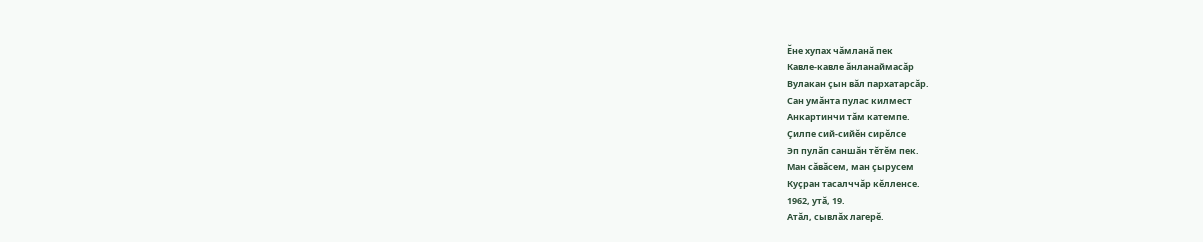Ĕне хупах чăмланă пек
Кавле-кавле ăнланаймасăр
Вулакан çын вăл пархатарсăр.
Сан умăнта пулас килмест
Анкартинчи тăм катемпе.
Çилпе сий-сийĕн сирĕлсе
Эп пулăп саншăн тĕтĕм пек.
Ман сăвăсем, ман çырусем
Куçран тасалччăр кĕлленсе.
1962, утă, 19.
Атăл, сывлăх лагерĕ.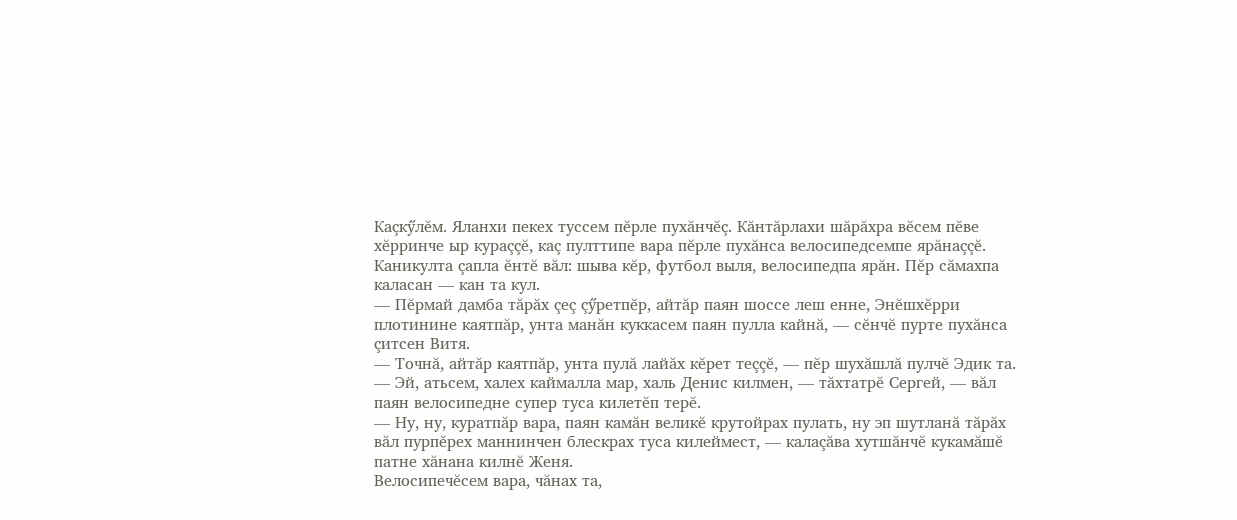Каçкӳлĕм. Яланхи пекех туссем пĕрле пухăнчĕç. Кăнтăрлахи шăрăхра вĕсем пĕве хĕрринче ыр кураççĕ, каç пулттипе вара пĕрле пухăнса велосипедсемпе ярăнаççĕ. Каникулта çапла ĕнтĕ вăл: шыва кĕр, футбол выля, велосипедпа ярăн. Пĕр сăмахпа каласан — кан та кул.
— Пĕрмай дамба тăрăх çеç çӳретпĕр, айтăр паян шоссе леш енне, Энĕшхĕрри плотинине каятпăр, унта манăн куккасем паян пулла кайнă, — сĕнчĕ пурте пухăнса çитсен Витя.
— Точнă, айтăр каятпăр, унта пулă лайăх кĕрет теççĕ, — пĕр шухăшлă пулчĕ Эдик та.
— Эй, атьсем, халех каймалла мар, халь Денис килмен, — тăхтатрĕ Сергей, — вăл паян велосипедне супер туса килетĕп терĕ.
— Ну, ну, куратпăр вара, паян камăн великĕ крутойрах пулать, ну эп шутланă тăрăх вăл пурпĕрех маннинчен блескрах туса килеймест, — калаçăва хутшăнчĕ кукамăшĕ патне хăнана килнĕ Женя.
Велосипечĕсем вара, чăнах та,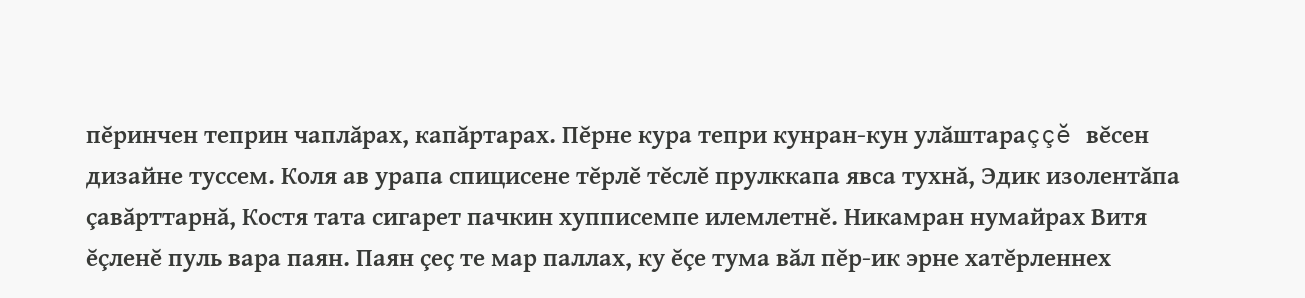пĕринчен теприн чаплăрах, капăртарах. Пĕрне кура тепри кунран-кун улăштараççĕ вĕсен дизайне туссем. Коля ав урапа спицисене тĕрлĕ тĕслĕ прулккапа явса тухнă, Эдик изолентăпа çавăрттарнă, Костя тата сигарет пачкин хупписемпе илемлетнĕ. Никамран нумайрах Витя ĕçленĕ пуль вара паян. Паян çеç те мар паллах, ку ĕçе тума вăл пĕр-ик эрне хатĕрленнех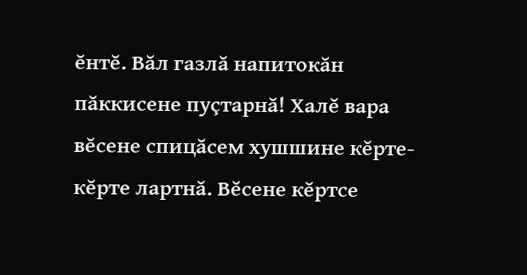ĕнтĕ. Вăл газлă напитокăн пăккисене пуçтарнă! Халĕ вара вĕсене спицăсем хушшине кĕрте-кĕрте лартнă. Вĕсене кĕртсе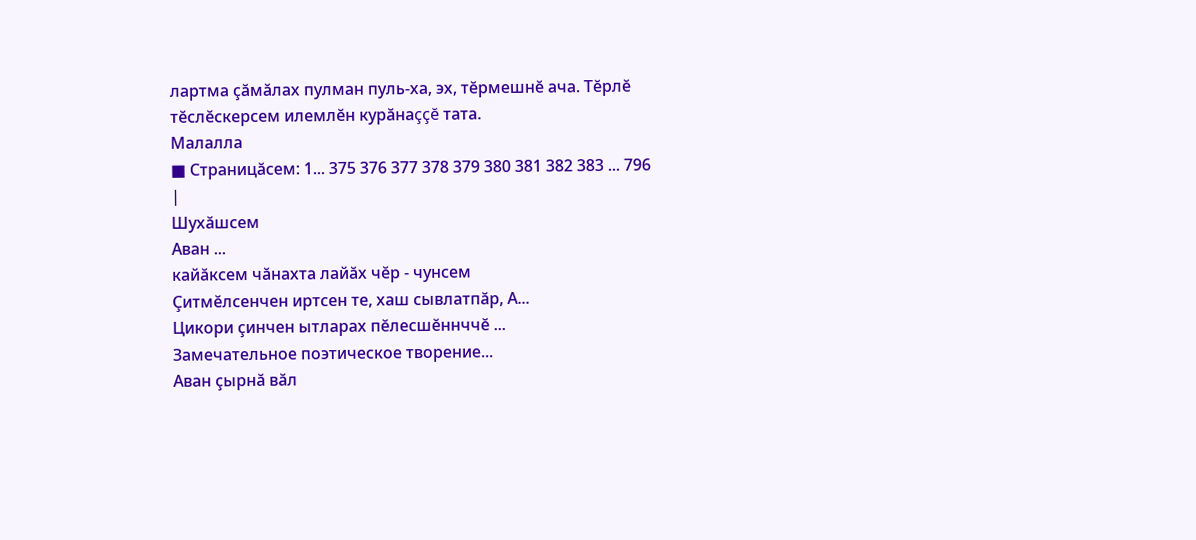лартма çăмăлах пулман пуль-ха, эх, тĕрмешнĕ ача. Тĕрлĕ тĕслĕскерсем илемлĕн курăнаççĕ тата.
Малалла
■ Страницăсем: 1... 375 376 377 378 379 380 381 382 383 ... 796
|
Шухăшсем
Аван ...
кайăксем чăнахта лайăх чĕр - чунсем
Çитмĕлсенчен иртсен те, хаш сывлатпăр, А...
Цикори çинчен ытларах пĕлесшĕннччĕ ...
Замечательное поэтическое творение...
Аван çырнă вăл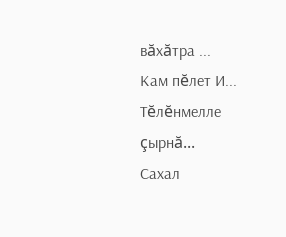вăхăтра ...
Кам пĕлет И...
Тĕлĕнмелле çырнă...
Сахал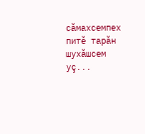сăмахсемпех питĕ тарăн шухăшсем уç...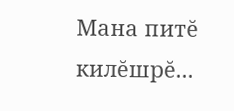Мана питĕ килĕшрĕ...